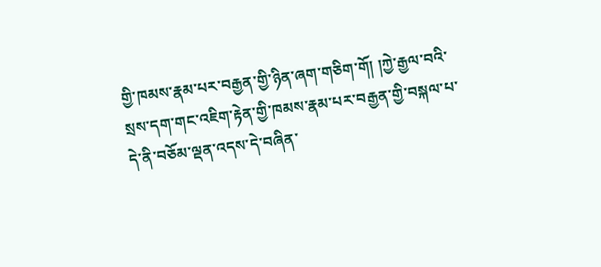གྱི་ཁམས་རྣམ་པར་བརྒྱན་གྱི་ཉིན་ཞག་གཅིག་གོ། །ཀྱེ་རྒྱལ་བའི་སྲས་དག་གང་འཇིག་རྟེན་གྱི་ཁམས་རྣམ་པར་བརྒྱན་གྱི་བསྐལ་པ་དེ་ནི་བཅོམ་ལྡན་འདས་དེ་བཞིན་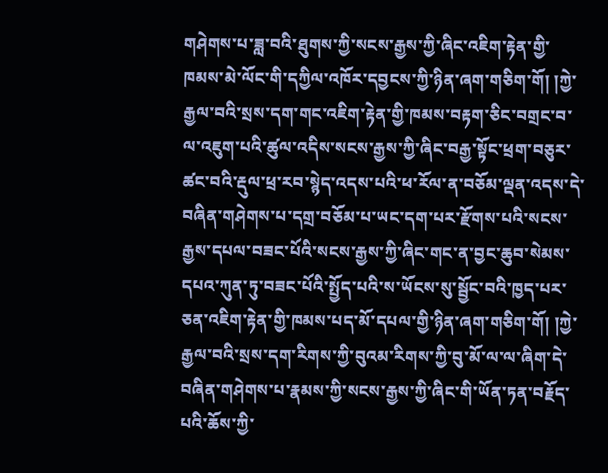གཤེགས་པ་ཟླ་བའི་ཐུགས་ཀྱི་སངས་རྒྱས་ཀྱི་ཞིང་འཇིག་རྟེན་གྱི་ཁམས་མེ་ལོང་གི་དཀྱིལ་འཁོར་དབྱངས་ཀྱི་ཉིན་ཞག་གཅིག་གོ། །ཀྱེ་རྒྱལ་བའི་སྲས་དག་གང་འཇིག་རྟེན་གྱི་ཁམས་བརྟག་ཅིང་བགྲང་བ་ལ་འཇུག་པའི་ཚུལ་འདིས་སངས་རྒྱས་ཀྱི་ཞིང་བརྒྱ་སྟོང་ཕྲག་བཅུར་ཚང་བའི་རྡུལ་ཕྲ་རབ་སྙེད་འདས་པའི་ཕ་རོལ་ན་བཅོམ་ལྡན་འདས་དེ་བཞིན་གཤེགས་པ་དགྲ་བཅོམ་པ་ཡང་དག་པར་རྫོགས་པའི་སངས་རྒྱས་དཔལ་བཟང་པོའི་སངས་རྒྱས་ཀྱི་ཞིང་གང་ན་བྱང་ཆུབ་སེམས་དཔའ་ཀུན་ཏུ་བཟང་པོའི་སྤྱོད་པའི་ས་ཡོངས་སུ་སྦྱོང་བའི་ཁྱད་པར་ཅན་འཇིག་རྟེན་གྱི་ཁམས་པད་མོ་དཔལ་གྱི་ཉིན་ཞག་གཅིག་གོ། །ཀྱེ་རྒྱལ་བའི་སྲས་དག་རིགས་ཀྱི་བུའམ་རིགས་ཀྱི་བུ་མོ་ལ་ལ་ཞིག་དེ་བཞིན་གཤེགས་པ་རྣམས་ཀྱི་སངས་རྒྱས་ཀྱི་ཞིང་གི་ཡོན་ཏན་བརྗོད་པའི་ཆོས་ཀྱི་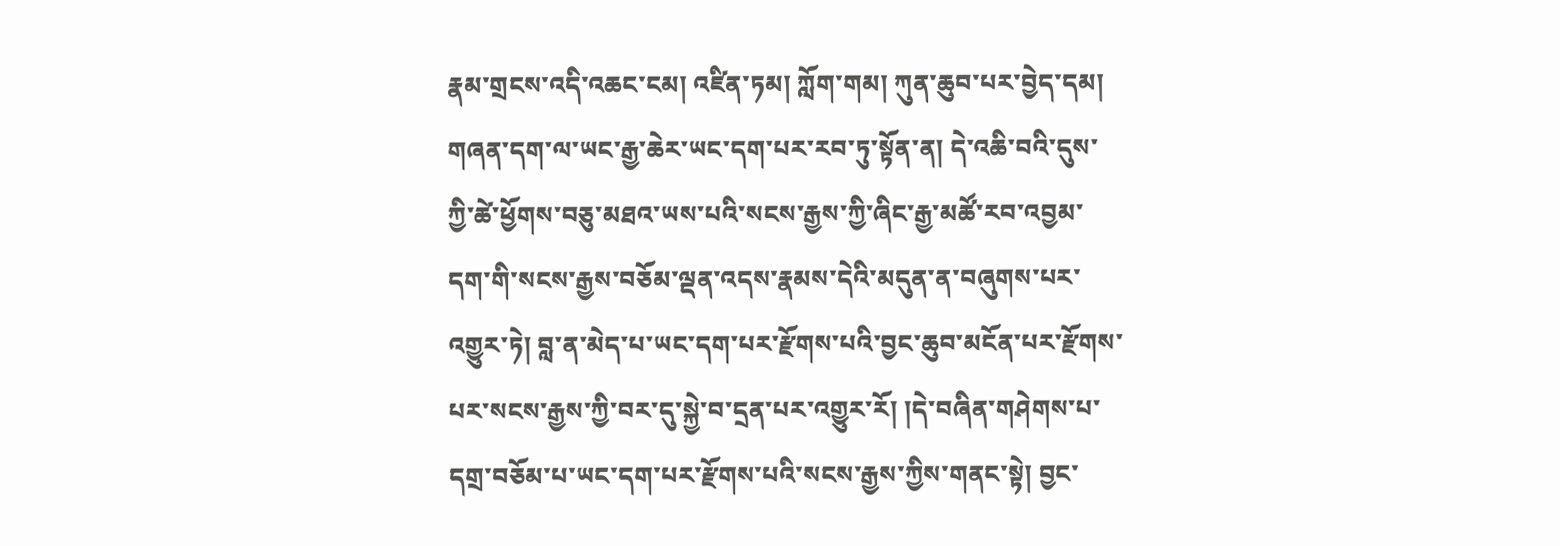རྣམ་གྲངས་འདི་འཆང་ངམ། འཛིན་ཏམ། ཀློག་གམ། ཀུན་ཆུབ་པར་བྱེད་དམ། གཞན་དག་ལ་ཡང་རྒྱ་ཆེར་ཡང་དག་པར་རབ་ཏུ་སྟོན་ན། དེ་འཆི་བའི་དུས་ཀྱི་ཚེ་ཕྱོགས་བཅུ་མཐའ་ཡས་པའི་སངས་རྒྱས་ཀྱི་ཞིང་རྒྱ་མཚོ་རབ་འབྱམ་དག་གི་སངས་རྒྱས་བཅོམ་ལྡན་འདས་རྣམས་དེའི་མདུན་ན་བཞུགས་པར་འགྱུར་ཏེ། བླ་ན་མེད་པ་ཡང་དག་པར་རྫོགས་པའི་བྱང་ཆུབ་མངོན་པར་རྫོགས་པར་སངས་རྒྱས་ཀྱི་བར་དུ་སྐྱེ་བ་དྲན་པར་འགྱུར་རོ། །དེ་བཞིན་གཤེགས་པ་དགྲ་བཅོམ་པ་ཡང་དག་པར་རྫོགས་པའི་སངས་རྒྱས་ཀྱིས་གནང་སྟེ། བྱང་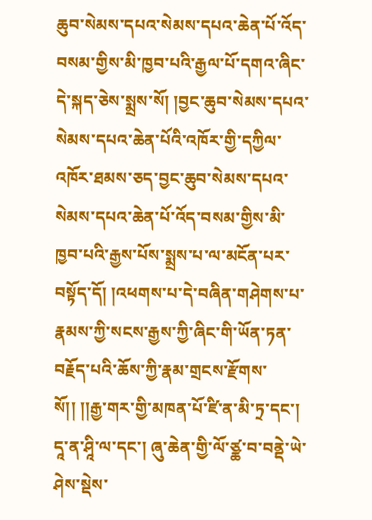ཆུབ་སེམས་དཔའ་སེམས་དཔའ་ཆེན་པོ་འོད་བསམ་གྱིས་མི་ཁྱབ་པའི་རྒྱལ་པོ་དགའ་ཞིང་དེ་སྐད་ཅེས་སྨྲས་སོ། །བྱང་ཆུབ་སེམས་དཔའ་སེམས་དཔའ་ཆེན་པོའི་འཁོར་གྱི་དཀྱིལ་འཁོར་ཐམས་ཅད་བྱང་ཆུབ་སེམས་དཔའ་སེམས་དཔའ་ཆེན་པོ་འོད་བསམ་གྱིས་མི་ཁྱབ་པའི་རྒྱས་པོས་སྨྲས་པ་ལ་མངོན་པར་བསྟོད་དོ། །འཕགས་པ་དེ་བཞིན་གཤེགས་པ་རྣམས་ཀྱི་སངས་རྒྱས་ཀྱི་ཞིང་གི་ཡོན་ཏན་བརྗོད་པའི་ཆོས་ཀྱི་རྣམ་གྲངས་རྫོགས་སོ།། །།རྒྱ་གར་གྱི་མཁན་པོ་ཛི་ན་མི་ཏྲ་དང་། དཱ་ན་ཤཱི་ལ་དང་། ཞུ་ཆེན་གྱི་ལོ་ཙྪ་བ་བནྡེ་ཡེ་ཤེས་སྡེས་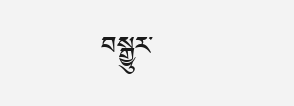བསྒྱུར་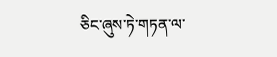ཅིང་ཞུས་ཏེ་གཏན་ལ་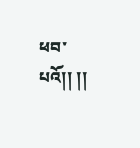ཕབ་པའོ།། །།